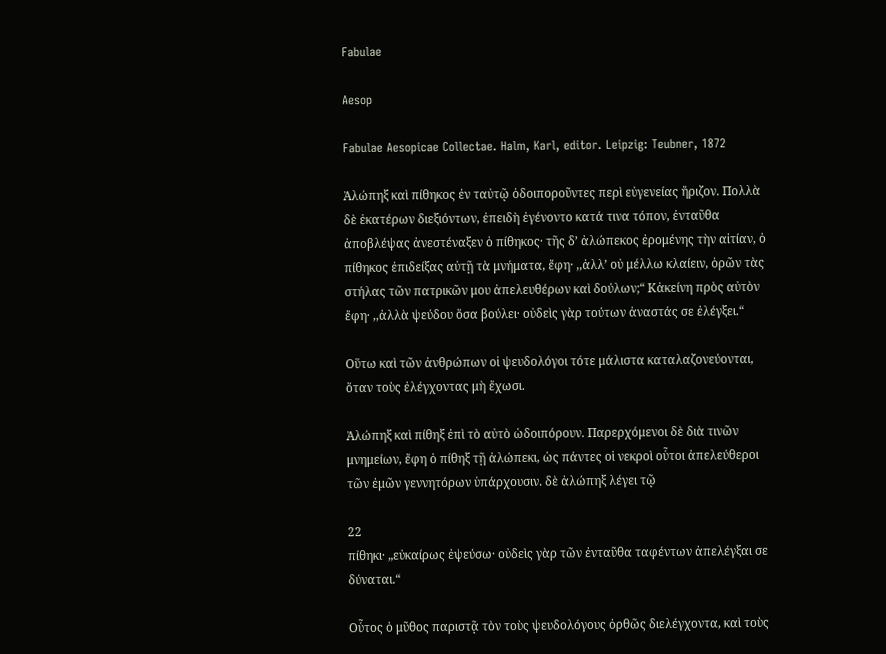Fabulae

Aesop

Fabulae Aesopicae Collectae. Halm, Karl, editor. Leipzig: Teubner, 1872

Ἀλώπηξ καὶ πίθηκος ἐν ταὐτῷ ὁδοιποροῦντες περὶ εὐγενείας ἤριζον. Πολλὰ δὲ ἑκατέρων διεξιόντων, ἐπειδὴ ἐγένοντο κατά τινα τόπον, ἐνταῦθα ἀποβλέψας ἀνεστέναξεν ὁ πίθηκος· τῆς δʼ ἀλώπεκος ἐρομένης τὴν αἰτίαν, ὁ πίθηκος ἐπιδείξας αὐτῇ τὰ μνήματα, ἔφη· ,,ἀλλʼ οὐ μέλλω κλαίειν, ὁρῶν τὰς στήλας τῶν πατρικῶν μου ἀπελευθέρων καὶ δούλων;“ Κἀκείνη πρὸς αὐτὸν ἔφη· ,,ἀλλὰ ψεύδου ὅσα βούλει· οὐδεὶς γὰρ τούτων ἀναστάς σε ἐλέγξει.“

Οὕτω καὶ τῶν ἀνθρώπων οἱ ψευδολόγοι τότε μάλιστα καταλαζονεύονται, ὅταν τοὺς ἐλέγχοντας μὴ ἔχωσι.

Ἀλώπηξ καὶ πίθηξ ἐπὶ τὸ αὐτὸ ὡδοιπόρουν. Παρερχόμενοι δὲ διὰ τινῶν μνημείων, ἔφη ὁ πίθηξ τῇ ἀλώπεκι, ὡς πάντες οἱ νεκροὶ οὗτοι ἀπελεύθεροι τῶν ἐμῶν γεννητόρων ὑπάρχουσιν. δὲ ἀλώπηξ λέγει τῷ

22
πίθηκι· „εὐκαίρως ἐψεύσω· οὐδεὶς γὰρ τῶν ἐνταῦθα ταφέντων ἀπελέγξαι σε δύναται.“

Οὗτος ὁ μῦθος παριστᾷ τὸν τοὺς ψευδολόγους ὀρθῶς διελέγχοντα, καὶ τοὺς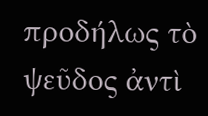προδήλως τὸ ψεῦδος ἀντὶ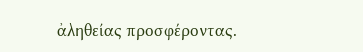ἀληθείας προσφέροντας.